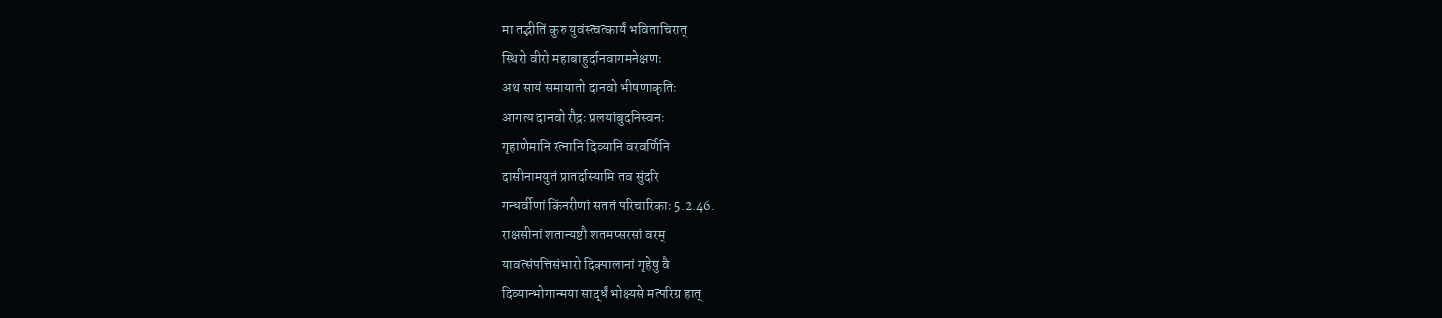मा तद्भीतिं कुरु युवंस्त्वत्कार्यं भविताचिरात्
स्थिरो वीरो महाबाहुर्दानवागमनेक्षणः
अथ सायं समायातो दानवो भीषणाकृतिः
आगत्य दानवो रौद्रः प्रलयांबुदनिस्वनः
गृहाणेमानि रत्नानि दिव्यानि वरवर्णिनि
दासीनामयुतं प्रातर्दास्यामि तव सुंदरि
गन्धर्वीणां किंनरीणां सततं परिचारिकाः 5.2.46.
राक्षसीनां शतान्यष्टौ शतमप्सरसां वरम्
यावत्संपत्तिसंभारो दिक्पालानां गृहेषु वै
दिव्यान्भोगान्मया सार्द्धं भोक्ष्यसे मत्परिग्र हात्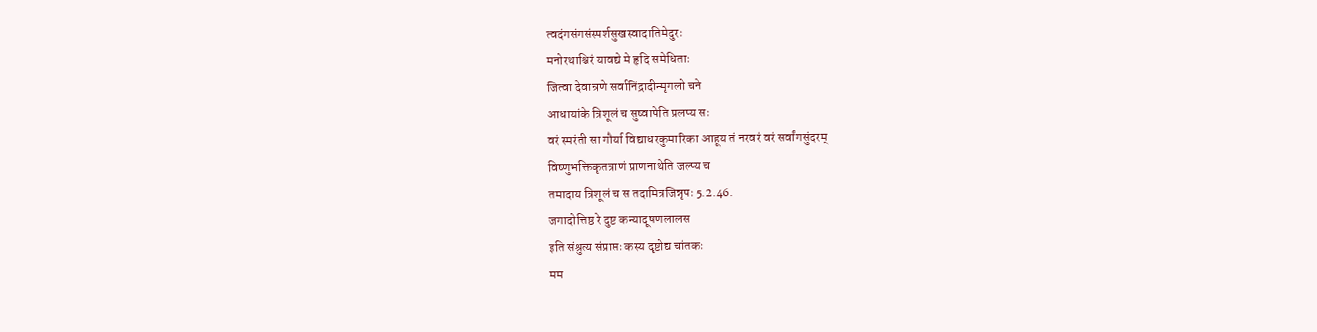त्वदंगसंगसंस्पर्शसुखस्वादातिमेदुरः
मनोरथाश्चिरं यावद्ये मे हृदि समेधिताः
जित्वा देवान्रणे सर्वानिंद्रादीन्मृगलो चने
आधायांके त्रिशूलं च सुष्वापेति प्रलप्य सः
वरं स्मरंती सा गौर्या विद्याधरकुमारिका आहूय तं नरवरं वरं सर्वांगसुंदरम्
विष्णुभक्तिकृतत्राणं प्राणनाथेति जल्प्य च
तमादाय त्रिशूलं च स तदामित्रजिन्नृपः 5.2.46.
जगादोत्तिष्ठ रे दुष्ट कन्यादूषणलालस
इति संश्रुत्य संप्राप्तः कस्य दृष्टोद्य चांतकः
मम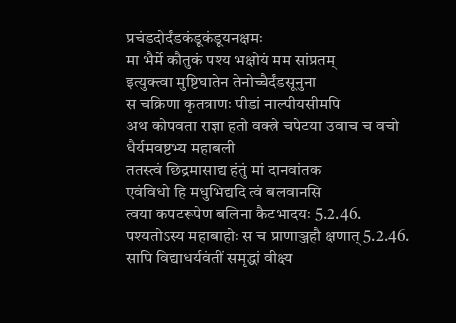प्रचंडदोर्दंडकंडूकंडूयनक्षमः
मा भैर्मे कौतुकं पश्य भक्षोयं मम सांप्रतम्
इत्युक्त्वा मुष्टिघातेन तेनोच्चैर्दंडसूनुना
स चक्रिणा कृतत्राणः पीडां नाल्पीयसीमपि
अथ कोपवता राज्ञा हतो वक्त्रे चपेटया उवाच च वचो धैर्यमवष्टभ्य महाबली
ततस्त्वं छिद्रमासाद्य हंतुं मां दानवांतक
एवंविधो हि मधुभिद्यदि त्वं बलवानसि
त्वया कपटरूपेण बलिना कैटभादयः 5.2.46.
पश्यतोऽस्य महाबाहोः स च प्राणाञ्जहौ क्षणात् 5.2.46.
सापि विद्याधर्यवंतीं समृद्धां वीक्ष्य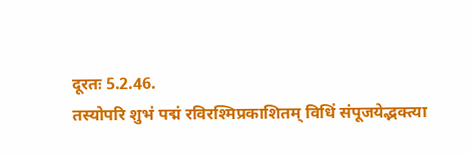दूरतः 5.2.46.
तस्योपरि शुभं पद्मं रविरश्मिप्रकाशितम् विधिं संपूजयेद्भक्त्या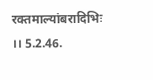रक्तमाल्यांबरादिभिः ।। 5.2.46.